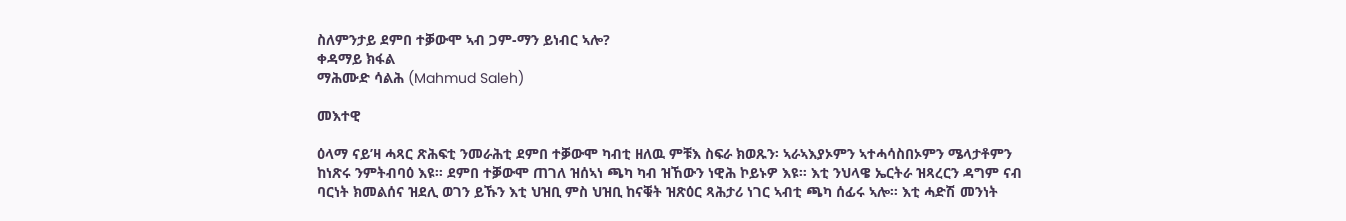ስለምንታይ ደምበ ተቓውሞ ኣብ ጋም-ማን ይነብር ኣሎ?
ቀዳማይ ክፋል
ማሕሙድ ሳልሕ (Mahmud Saleh)

መእተዊ

ዕላማ ናይ’ዛ ሓጻር ጽሕፍቲ ንመራሕቲ ደምበ ተቓውሞ ካብቲ ዘለዉ ምቹእ ስፍራ ክወጹን፡ ኣራኣእያኦምን ኣተሓሳስበኦምን ሜላታቶምን ከነጽሩ ንምትብባዕ እዩ። ደምበ ተቓውሞ ጠገለ ዝሰኣነ ጫካ ካብ ዝኸውን ነዊሕ ኮይኑዎ እዩ። እቲ ንህላዌ ኤርትራ ዝጻረርን ዳግም ናብ ባርነት ክመልሰና ዝደሊ ወገን ይኹን እቲ ህዝቢ ምስ ህዝቢ ከናቑት ዝጽዕር ጻሕታሪ ነገር ኣብቲ ጫካ ሰፊሩ ኣሎ። እቲ ሓድሽ መንነት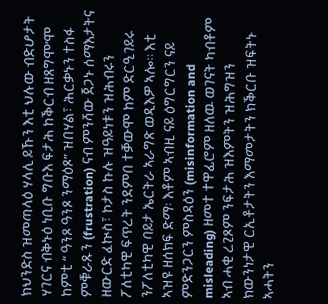ክህንድስ ዝመጣላዕ ሃላሊ ይኹን እቲ ህሉው ብድሆታት ሃገርና ብቅኑዕ ነቢቡ ግቡእ ፍታሕ ከቕርብ ዘጸግሞ’ሞ ከምቲ “ ዓንጾ ዓንጾ ንማዕጾ” ዝበሃል፣ ሕርቃኑን ተስፋ ምቑራጹን (frustration) ናብ ምንሻው ጀጋኑ ሰማእታትና ዘውርድ ፈኲስ፣ ኮታስ ኩሉ ዝዓይነቱን ዝሕብሩን ፖለቲካዊ ፍጥረት ንደምበ ተቓውሞ ከም ድርዒገይሩ ንፖለቲካዊ ባይታ ኤርትራ ኣራግጽ ወዲእዎ ኣሎ። እቲ ኣዝዩ ዘሰክፍ ድማ፡ እቶም ኣብዚ ናይ ዕግርግርን ናይ ምድንጋርን ምስዳዕን (misinformation and misleading) ዘመተ ተዋፊሮም ዘለዉ ወገናት ካብቶም ኣብ ሓቂ ረጊጾም ንፍታሕ ዝእምትን ዝሕግዝን ክውንነታዊ ርኢቶታትን እማመታትን ክቕርቡ ዝፍትኑ ኣሓትን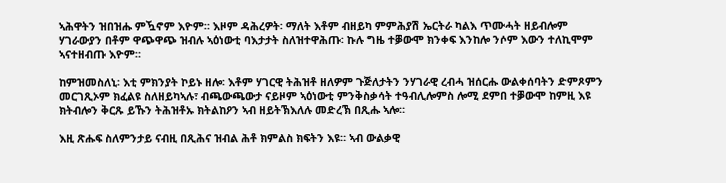ኣሕዋትን ዝበዝሑ ምዃኖም እዮም። እዞም ዳሕረዎት፡ ማለት እቶም ብዘይካ ምምሕያሽ ኤርትራ ካልእ ጥሙሓት ዘይብሎም ሃገራውያን በቶም ዋጭዋጭ ዝብሉ ኣዕነውቲ ባእታታት ስለዝተዋሕጡ፡ ኩሉ ግዜ ተቓውሞ ክንቀፍ እንከሎ ንሶም እውን ተለኪሞም ኣናተዘብጡ እዮም።

ከምዝመስለኒ፡ እቲ ምክንያት ኮይኑ ዘሎ፡ እቶም ሃገርዊ ትሕዝቶ ዘለዎም ጉጅለታትን ንሃገራዊ ረብሓ ዝሰርሑ ውልቀሰባትን ድምጾምን መርገጺኦም ክፈልዩ ስለዘይካኣሉ፣ ብጫውጫውታ ናይዞም ኣዕነውቲ ምንቅስቃሳት ተዓብሊሎምስ ሎሚ ደምበ ተቓውሞ ከምዚ እዩ ክትብሎን ቅርጹ ይኹን ትሕዝቶኡ ክትልከዖን ኣብ ዘይትኽእለሉ መድረኽ በጺሑ ኣሎ።

እዚ ጽሑፍ ስለምንታይ ናብዚ በጺሕና ዝብል ሕቶ ክምልስ ክፍትን እዩ። ኣብ ውልቃዊ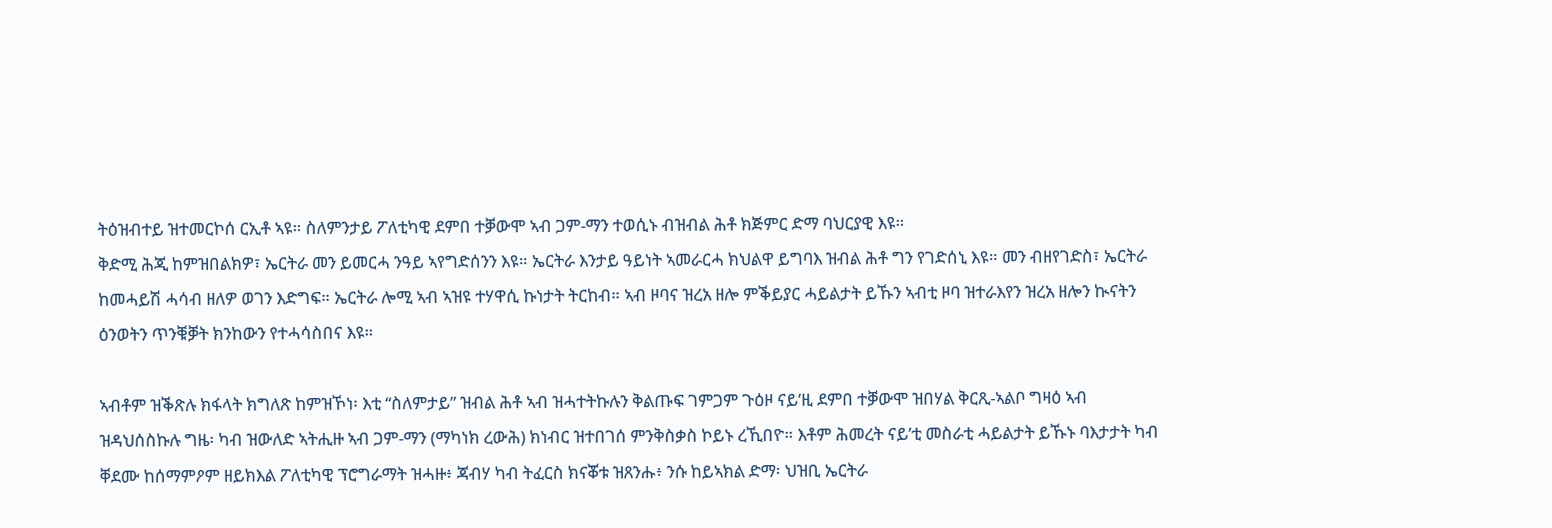ትዕዝብተይ ዝተመርኮሰ ርኢቶ ኣዩ። ስለምንታይ ፖለቲካዊ ደምበ ተቓውሞ ኣብ ጋም-ማን ተወሲኑ ብዝብል ሕቶ ክጅምር ድማ ባህርያዊ እዩ።
ቅድሚ ሕጂ ከምዝበልክዎ፣ ኤርትራ መን ይመርሓ ንዓይ ኣየግድሰንን እዩ። ኤርትራ እንታይ ዓይነት ኣመራርሓ ክህልዋ ይግባእ ዝብል ሕቶ ግን የገድሰኒ እዩ። መን ብዘየገድስ፣ ኤርትራ ከመሓይሽ ሓሳብ ዘለዎ ወገን እድግፍ። ኤርትራ ሎሚ ኣብ ኣዝዩ ተሃዋሲ ኩነታት ትርከብ። ኣብ ዞባና ዝረአ ዘሎ ምቕይያር ሓይልታት ይኹን ኣብቲ ዞባ ዝተራእየን ዝረአ ዘሎን ኲናትን ዕንወትን ጥንቑቓት ክንከውን የተሓሳስበና እዩ።

ኣብቶም ዝቕጽሉ ክፋላት ክግለጽ ከምዝኾነ፡ እቲ “ስለምታይ” ዝብል ሕቶ ኣብ ዝሓተትኩሉን ቅልጡፍ ገምጋም ጉዕዞ ናይ’ዚ ደምበ ተቓውሞ ዝበሃል ቅርጺ-ኣልቦ ግዛዕ ኣብ ዝዳህሰስኩሉ ግዜ፡ ካብ ዝውለድ ኣትሒዙ ኣብ ጋም-ማን (ማካነክ ረውሕ) ክነብር ዝተበገሰ ምንቅስቃስ ኮይኑ ረኺበዮ። እቶም ሕመረት ናይ’ቲ መስራቲ ሓይልታት ይኹኑ ባእታታት ካብ ቐደሙ ከሰማምዖም ዘይክእል ፖለቲካዊ ፕሮግራማት ዝሓዙ፥ ጃብሃ ካብ ትፈርስ ክናቖቱ ዝጸንሑ፥ ንሱ ከይኣክል ድማ፡ ህዝቢ ኤርትራ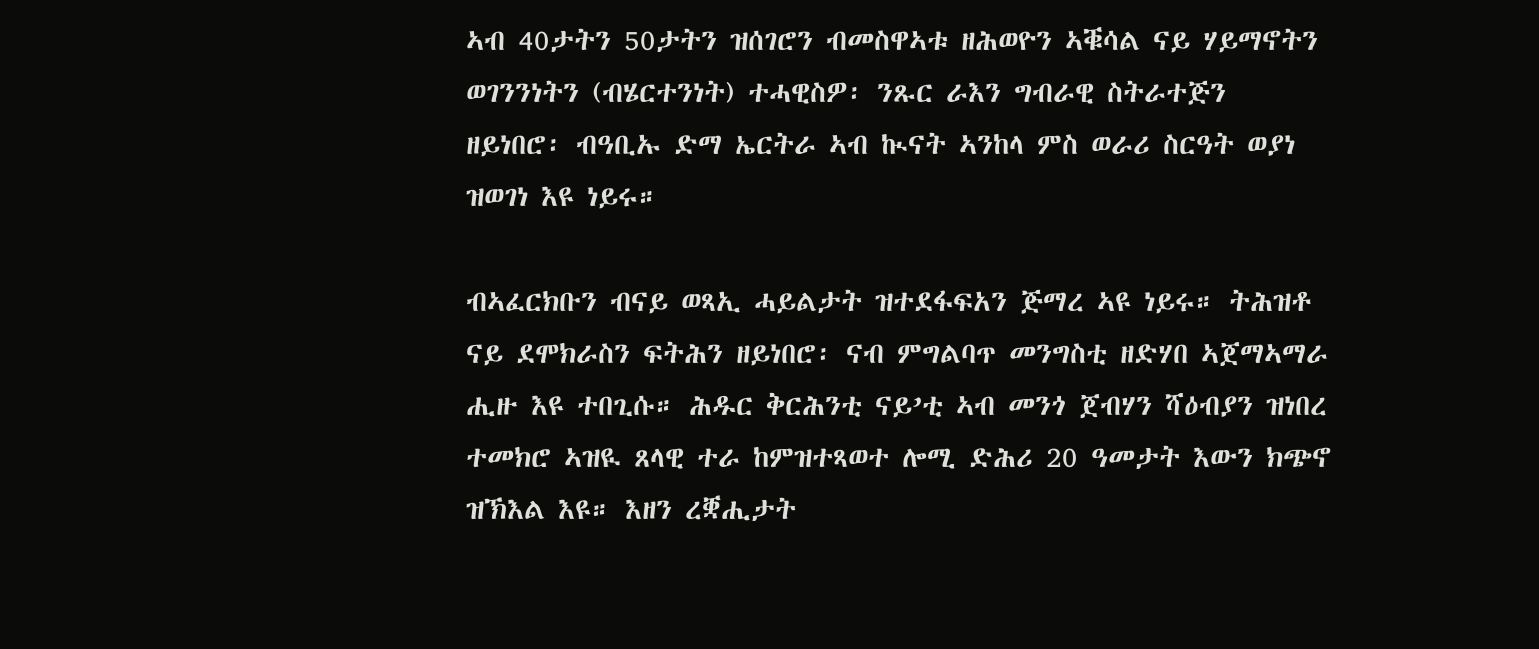ኣብ 40ታትን 50ታትን ዝሰገሮን ብመስዋኣቱ ዘሕወዮን ኣቑሳል ናይ ሃይማኖትን ወገንንነትን (ብሄርተንነት) ተሓዊስዎ፡ ንጹር ራእን ግብራዊ ስትራተጅን ዘይነበሮ፡ ብዓቢኡ ድማ ኤርትራ ኣብ ኲናት ኣንከላ ምስ ወራሪ ስርዓት ወያነ ዝወገነ እዩ ነይሩ።

ብኣፈርክቡን ብናይ ወጻኢ ሓይልታት ዝተደፋፍአን ጅማረ ኣዩ ነይሩ። ትሕዝቶ ናይ ደሞክራስን ፍትሕን ዘይነበሮ፡ ናብ ምግልባጥ መንግስቲ ዘድሃበ ኣጀማኣማራ ሒዙ እዩ ተበጊሱ። ሕዱር ቅርሕንቲ ናይ’ቲ ኣብ መንጎ ጀብሃን ሻዕብያን ዝነበረ ተመክሮ ኣዝዪ ጸላዊ ተራ ከምዝተጻወተ ሎሚ ድሕሪ 20 ዓመታት እውን ክጭኖ ዝኽእል እዩ። እዘን ረቛሒታት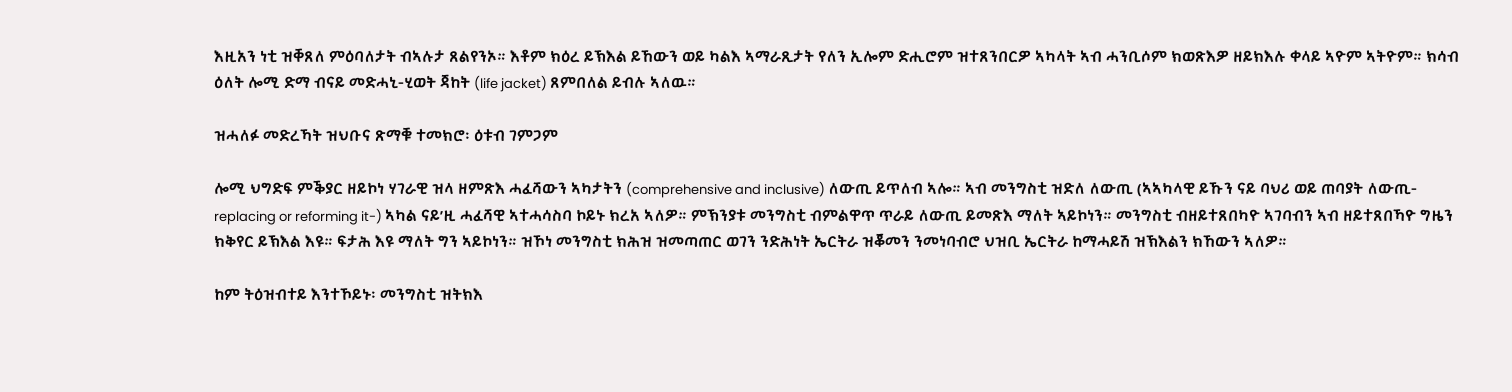እዚአን ነቲ ዝቐጸለ ምዕባለታት ብኣሉታ ጸልየንኦ። እቶም ክዕረ ይኽእል ይኸውን ወይ ካልእ ኣማራጺታት የለን ኢሎም ድሒሮም ዝተጸንበርዎ ኣካላት ኣብ ሓንቢሶም ክወጽእዎ ዘይክእሉ ቀላይ ኣዮም ኣትዮም። ክሳብ ዕለት ሎሚ ድማ ብናይ መድሓኒ-ሂወት ጃከት (life jacket) ጸምበለል ይብሉ ኣለዉ።

ዝሓለፉ መድረኻት ዝህቡና ጽማቑ ተመክሮ፡ ዕቱብ ገምጋም

ሎሚ ህግድፍ ምቕያር ዘይኮነ ሃገራዊ ዝላ ዘምጽእ ሓፈሻውን ኣካታትን (comprehensive and inclusive) ለውጢ ይጥለብ ኣሎ። ኣብ መንግስቲ ዝድለ ለውጢ (ኣኣካላዊ ይኹን ናይ ባህሪ ወይ ጠባያት ለውጢ- replacing or reforming it-) ኣካል ናይ’ዚ ሓፈሻዊ ኣተሓሳስባ ኮይኑ ክረአ ኣለዎ። ምኽንያቱ መንግስቲ ብምልዋጥ ጥራይ ለውጢ ይመጽእ ማለት ኣይኮነን። መንግስቲ ብዘይተጸበካዮ ኣገባብን ኣብ ዘይተጸበኻዮ ግዜን ክቅየር ይኽእል እዩ። ፍታሕ እዩ ማለት ግን ኣይኮነን። ዝኾነ መንግስቲ ክሕዝ ዝመጣጠር ወገን ንድሕነት ኤርትራ ዝቖመን ንመነባብሮ ህዝቢ ኤርትራ ከማሓይሽ ዝኽእልን ክኸውን ኣለዎ።

ከም ትዕዝብተይ እንተኾይኑ፡ መንግስቲ ዝትክእ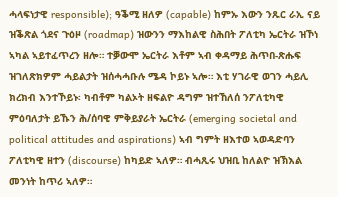ሓላፍነታዊ responsible); ዓቕሚ ዘለዎ (capable) ከምኡ እውን ንጹር ራኢ ናይ ዝቕጽል ጎደና ጉዕዞ (roadmap) ዝውንን ማእከልዊ ስሕበት ፖለቲካ ኤርትራ ዝኾነ ኣካል ኣይተፈጥረን ዘሎ። ተቓውሞ ኤርትራ እቶም ኣብ ቀዳማይ ሕጥበ-ጽሑፍ ዝገለጽክዎም ሓይልታት ዝሰሓሓቡሉ ሜዳ ኮይኑ ኣሎ። እቲ ሃገራዊ ወገን ሓይሊ ክረክብ እንተኾይኑ፡ ካብቶም ካልኦት ዘፍልዮ ዳግም ዝተኸለሰ ንፖለቲካዊ ምዕባለታት ይኹን ሕ/ሰባዊ ምቅይያራት ኤርትራ (emerging societal and political attitudes and aspirations) ኣብ ግምት ዘእተወ ኣወዳድባን ፖለቲካዊ ዘተን (discourse) ከካይድ ኣለዎ። ብሓጺሩ ህዝቢ ከለልዮ ዝኽእል መንነት ከጥሪ ኣለዎ።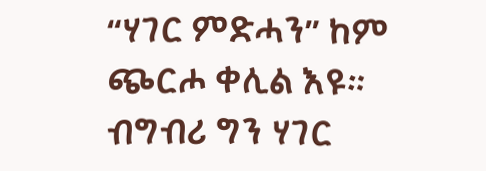“ሃገር ምድሓን” ከም ጭርሖ ቀሊል እዩ። ብግብሪ ግን ሃገር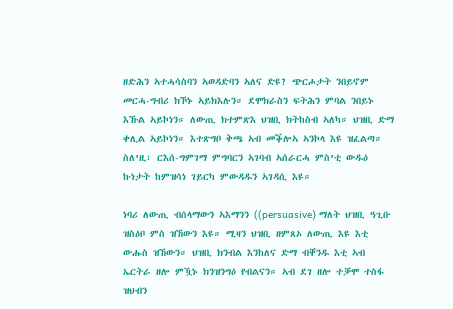ዘድሕን ኣተሓሳስባን ኣወዳድባን ኣለና ድዩ? ጭርሖታት ንበይኖም መርሓ-ግብሪ ክኾኑ ኣይክእሉን። ደሞክራስን ፍትሕን ምባል ንበይኑ እኹል ኣይኮነን። ለውጢ ክተምጽእ ህዝቢ ክትከስብ ኣለካ። ህዝቢ ድማ ቀሊል ኣይኮነን። እተጽግቦ ቅጫ ኣብ መቕሎኣ ኣንኮላ እዩ ዝፈልጣ። ስለ’ዚ፡ ርእሰ-ግምገማ ምግባርን ኣገባብ ኣሰራርሓ ምስ’ቲ ውዱዕ ኩነታት ከምዝሳነ ገይርካ ምውዳዱን ኣገዳሲ እዩ።

ነባሪ ለውጢ ብሰላማውን ኣእማንን ((persuasive) ማለት ህዝቢ ዓጊቡ ዝስዕቦ ምስ ዝኸውን እዩ። ሚዛን ህዝቢ ዘምጸኦ ለውጢ እዩ እቲ ውሑስ ዝኸውን። ህዝቢ ክንብል እንከለና ድማ ብቐንዱ እቲ ኣብ ኤርትራ ዘሎ ምዃኑ ክንዝንግዕ የብልናን። ኣብ ደገ ዘሎ ተቓሞ ተስፋ ዝህብን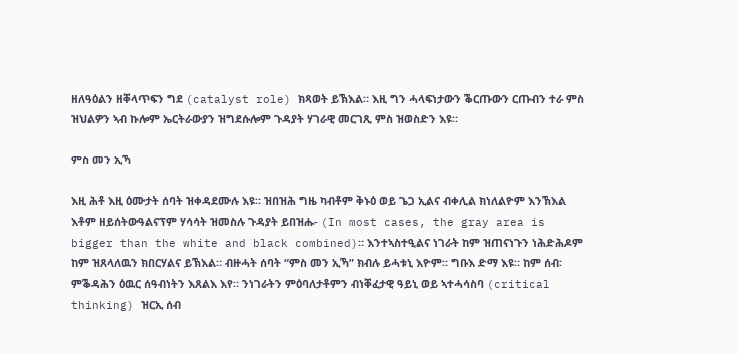ዘለዓዕልን ዘቐላጥፍን ግደ (catalyst role) ክጻወት ይኽእል። እዚ ግን ሓላፍነታውን ቕርጡውን ርጡብን ተራ ምስ ዝህልዎን ኣብ ኩሎም ኤርትራውያን ዝግደሱሎም ጉዳያት ሃገራዊ መርገጺ ምስ ዝወስድን እዩ።

ምስ መን ኢኻ

እዚ ሕቶ እዚ ዕሙታት ሰባት ዝቀዳደሙሉ እዩ። ዝበዝሕ ግዜ ካብቶም ቅኑዕ ወይ ጌጋ ኢልና ብቀሊል ክነለልዮም እንኽእል እቶም ዘይሰትውዓልናፕም ሃሳሳት ዝመስሉ ጉዳያት ይበዝሑ- (In most cases, the gray area is bigger than the white and black combined)። እንተኣስተዒልና ነገራት ከም ዝጠናነጉን ነሕድሕዶም ከም ዝጸላለዉን ክበርሃልና ይኽእል። ብዙሓት ሰባት “ምስ መን ኢኻ” ክብሉ ይሓቱኒ እዮም። ግቡእ ድማ እዩ። ከም ሰብ፡ ምቕዳሕን ዕዉር ሰዓብነትን እጸልእ እየ። ንነገራትን ምዕባለታቶምን ብነቐፈታዊ ዓይኒ ወይ ኣተሓሳስባ (critical thinking) ዝርኢ ሰብ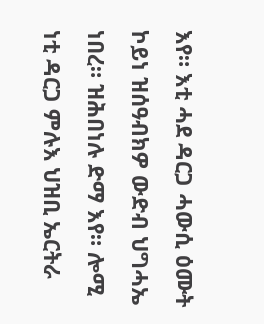እየ። እቲ ሓደ ዳርጋ ሓውሲ ዕሙት ኮይነ ዝሰዓብክዎ ውድብ ህግሓኤ ነበረ። ዝሕበነሉ ድማ እየ። ሎሚ ነቲ ዳርጋ ምሉእ ህዝቢ ኤርትራ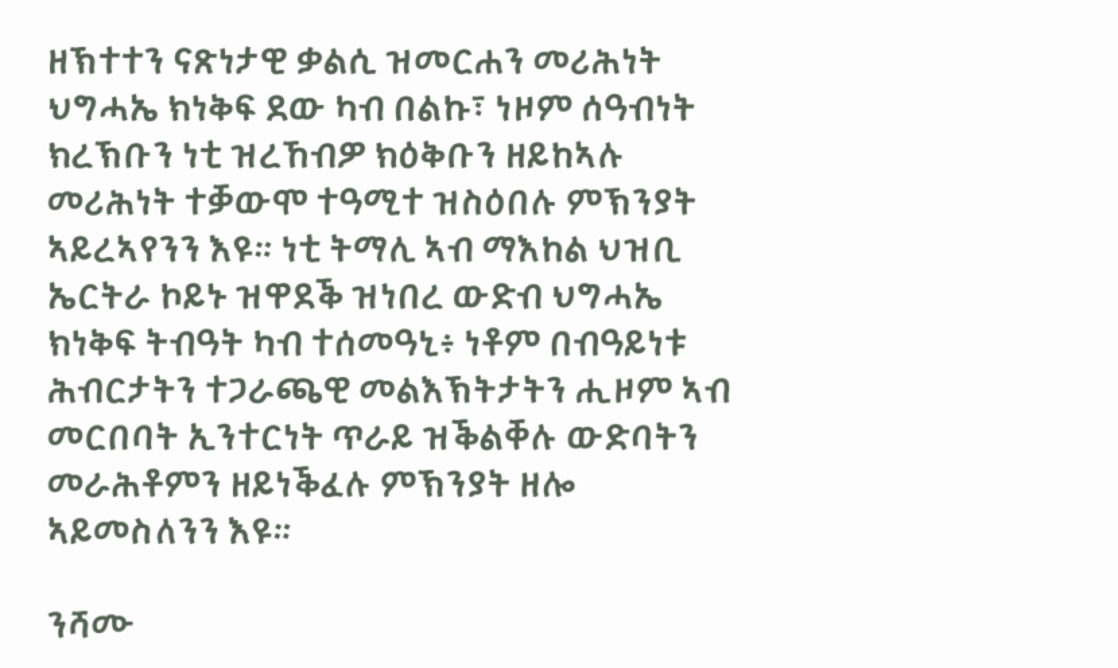ዘኽተተን ናጽነታዊ ቃልሲ ዝመርሐን መሪሕነት ህግሓኤ ክነቅፍ ደው ካብ በልኩ፣ ነዞም ሰዓብነት ክረኽቡን ነቲ ዝረኸብዎ ክዕቅቡን ዘይከኣሉ መሪሕነት ተቓውሞ ተዓሚተ ዝስዕበሉ ምኽንያት ኣይረኣየንን እዩ። ነቲ ትማሊ ኣብ ማእከል ህዝቢ ኤርትራ ኮይኑ ዝዋደቕ ዝነበረ ውድብ ህግሓኤ ክነቅፍ ትብዓት ካብ ተሰመዓኒ፥ ነቶም በብዓይነቱ ሕብርታትን ተጋራጫዊ መልእኽትታትን ሒዞም ኣብ መርበባት ኢንተርነት ጥራይ ዝቕልቐሉ ውድባትን መራሕቶምን ዘይነቕፈሉ ምኽንያት ዘሎ ኣይመስለንን እዩ።

ንሻሙ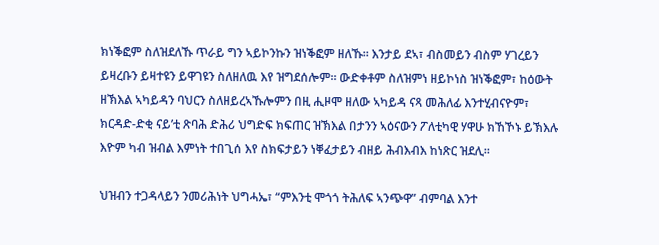ክነቕፎም ስለዝደለኹ ጥራይ ግን ኣይኮንኩን ዝነቕፎም ዘለኹ። እንታይ ደኣ፣ ብስመይን ብስም ሃገረይን ይዛረቡን ይዛተዩን ይዋገዩን ስለዘለዉ እየ ዝግደሰሎም። ውድቀቶም ስለዝምነ ዘይኮነስ ዝነቕፎም፣ ከዕውት ዘኽእል ኣካይዳን ባህርን ስለዘይረኣኹሎምን በዚ ሒዞሞ ዘለው ኣካይዳ ናጻ መሕለፊ እንተሂብናዮም፣ ክርዳድ-ድቂ ናይ’ቲ ጽባሕ ድሕሪ ህግድፍ ክፍጠር ዝኽእል በታንን ኣዕናውን ፖለቲካዊ ሃዋሁ ክኸኾኑ ይኽእሉ እዮም ካብ ዝብል እምነት ተበጊሰ እየ ስክፍታይን ነቐፈታይን ብዘይ ሕብእብእ ከነጽር ዝደሊ።

ህዝብን ተጋዳላይን ንመሪሕነት ህግሓኤ፣ “ምእንቲ ሞጎጎ ትሕለፍ ኣንጭዋ” ብምባል እንተ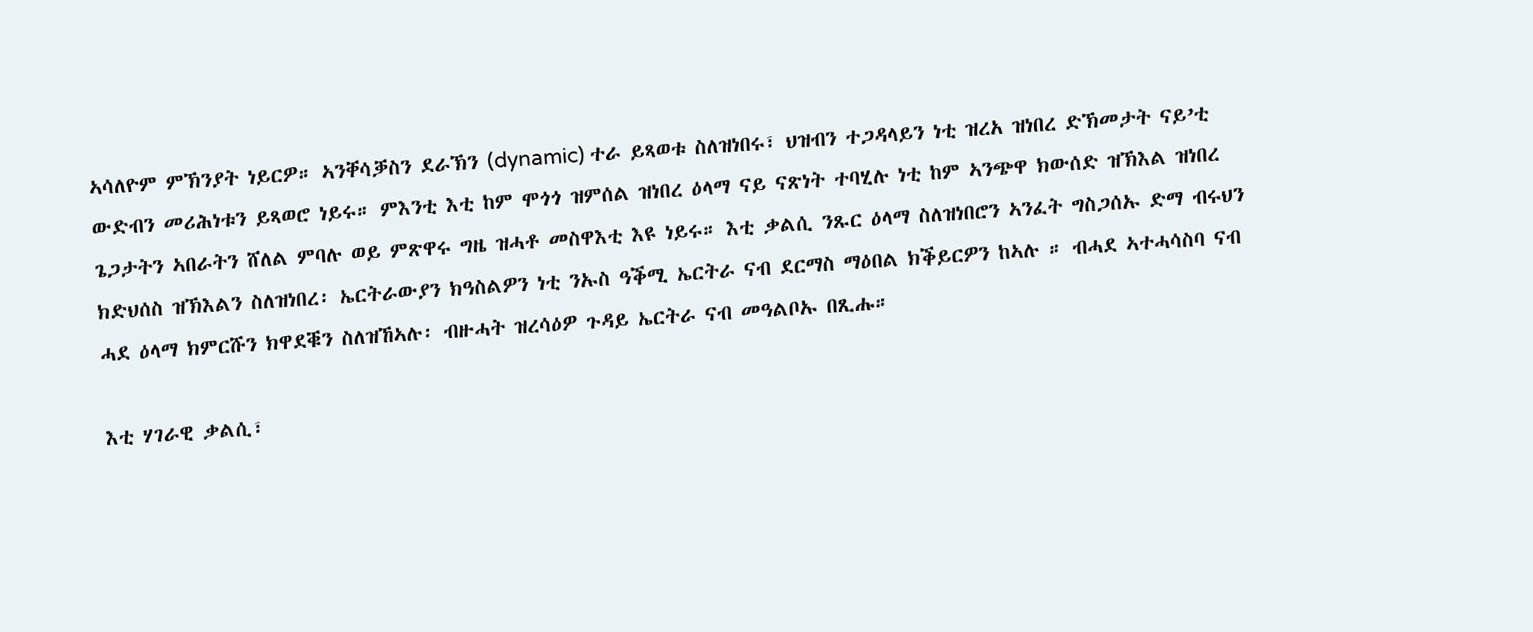ኣሳለዮም ምኽንያት ነይርዎ። ኣንቐሳቓስን ደራኽን (dynamic) ተራ ይጻወቱ ስለዝነበሩ፣ ህዝብን ተጋዳላይን ነቲ ዝረአ ዝነበረ ድኽመታት ናይ’ቲ ውድብን መሪሕነቱን ይጻወሮ ነይሩ። ምእንቲ እቲ ከም ሞጎጎ ዝምሰል ዝነበረ ዕላማ ናይ ናጽነት ተባሂሉ ነቲ ከም ኣንጭዋ ክውሰድ ዝኽእል ዝነበረ ጌጋታትን ኣበራትን ሸለል ምባሉ ወይ ምጽዋሩ ግዜ ዝሓቶ መስዋእቲ እዩ ነይሩ። እቲ ቃልሲ ንጹር ዕላማ ስለዝነበሮን ኣንፈት ግስጋሰኡ ድማ ብሩህን ክድህሰስ ዝኽእልን ስለዝነበረ፡ ኤርትራውያን ክዓስልዎን ነቲ ንኡስ ዓቕሚ ኤርትራ ናብ ደርማስ ማዕበል ክቕይርዎን ከኣሉ ። ብሓደ ኣተሓሳስባ ናብ ሓደ ዕላማ ክምርሹን ክዋደቑን ስለዝኸኣሉ፡ ብዙሓት ዝረሳዕዎ ጉዳይ ኤርትራ ናብ መዓልቦኡ በጺሑ።

እቲ ሃገራዊ ቃልሲ፣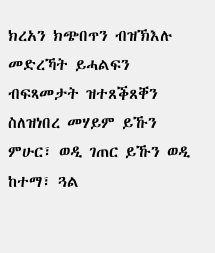ክረአን ክጭበጥን ብዝኽእሉ መድረኻት ይሓልፍን ብፍጻመታት ዝተጸቕጸቐን ስለዝነበረ መሃይም ይኹን ምሁር፣ ወዲ ገጠር ይኹን ወዲ ከተማ፣ ጓል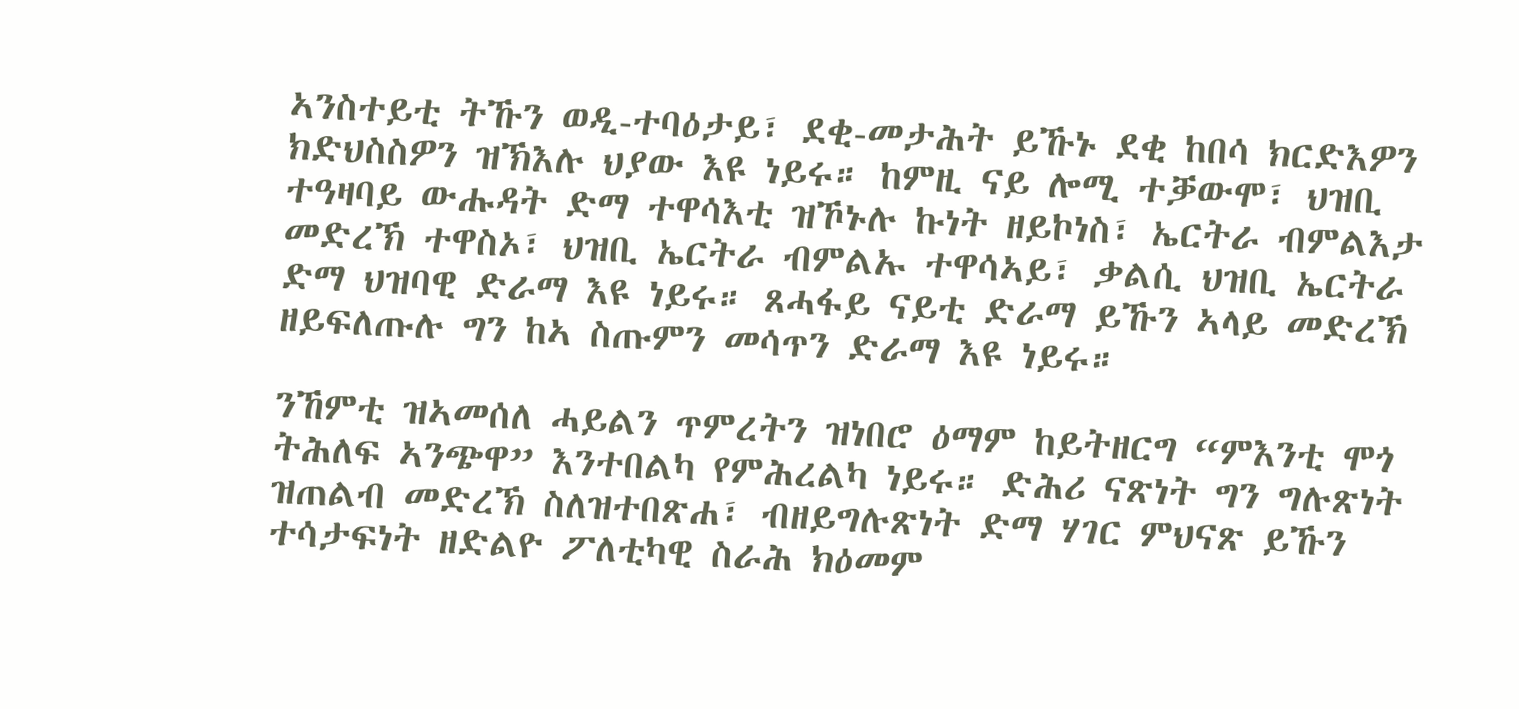ኣንስተይቲ ትኹን ወዲ-ተባዕታይ፣ ደቂ-መታሕት ይኹኑ ደቂ ከበሳ ክርድእዎን ክድህስስዎን ዝኽእሉ ህያው እዩ ነይሩ። ከምዚ ናይ ሎሚ ተቓውሞ፣ ህዝቢ ተዓዛባይ ውሑዳት ድማ ተዋሳእቲ ዝኾኑሉ ኩነት ዘይኮነስ፣ ኤርትራ ብምልእታ መድረኽ ተዋስኦ፣ ህዝቢ ኤርትራ ብምልኡ ተዋሳኣይ፣ ቃልሲ ህዝቢ ኤርትራ ድማ ህዝባዊ ድራማ እዩ ነይሩ። ጸሓፋይ ናይቲ ድራማ ይኹን ኣላይ መድረኽ ዘይፍለጡሉ ግን ከኣ ስጡምን መሳጥን ድራማ እዩ ነይሩ።

ንኸምቲ ዝኣመሰለ ሓይልን ጥምረትን ዝነበሮ ዕማም ከይትዘርግ “ምእንቲ ሞጎ ትሕለፍ ኣንጭዋ” እንተበልካ የምሕረልካ ነይሩ። ድሕሪ ናጽነት ግን ግሉጽነት ዝጠልብ መድረኽ ስለዝተበጽሐ፣ ብዘይግሉጽነት ድማ ሃገር ምህናጽ ይኹን ተሳታፍነት ዘድልዮ ፖለቲካዊ ስራሕ ክዕመም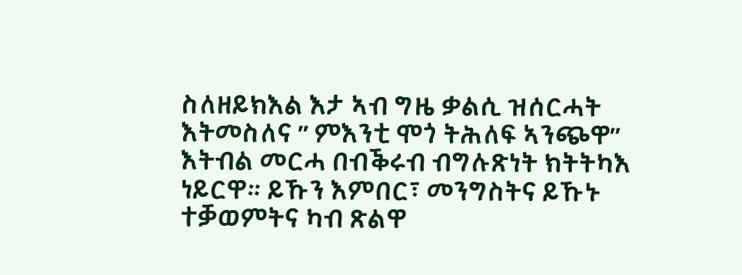ስለዘይክእል እታ ኣብ ግዜ ቃልሲ ዝሰርሓት እትመስለና ” ምእንቲ ሞጎ ትሕለፍ ኣንጭዋ” እትብል መርሓ በብቕሩብ ብግሉጽነት ክትትካእ ነይርዋ። ይኹን እምበር፣ መንግስትና ይኹኑ ተቓወምትና ካብ ጽልዋ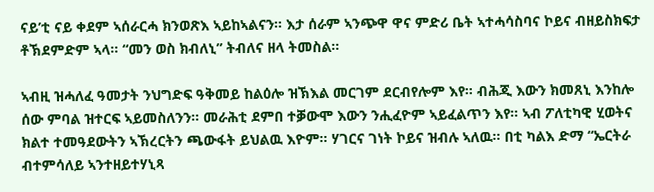ናይ’ቲ ናይ ቀደም ኣሰራርሓ ክንወጽእ ኣይከኣልናን። እታ ሰራም ኣንጭዋ ዋና ምድሪ ቤት ኣተሓሳስባና ኮይና ብዘይስክፍታ ቶኽደምድም ኣላ። “መን ወስ ክብለኒ” ትብለና ዘላ ትመስል።

ኣብዚ ዝሓለፈ ዓመታት ንህግድፍ ዓቅመይ ከልዕሎ ዝኽእል መርገም ደርብየሎም እየ። ብሕጂ እውን ክመጸኒ እንከሎ ሰው ምባል ዝተርፍ ኣይመስለንን። መራሕቲ ደምበ ተቓውሞ እውን ንሒፈዮም ኣይፈልጥን እየ። ኣብ ፖለቲካዊ ሂወትና ክልተ ተመዓደውትን ኣኽረርትን ጫውፋት ይህልዉ እዮም። ሃገርና ገነት ኮይና ዝብሉ ኣለዉ። በቲ ካልእ ድማ “ኤርትራ ብተምሳለይ ኣንተዘይተሃኒጻ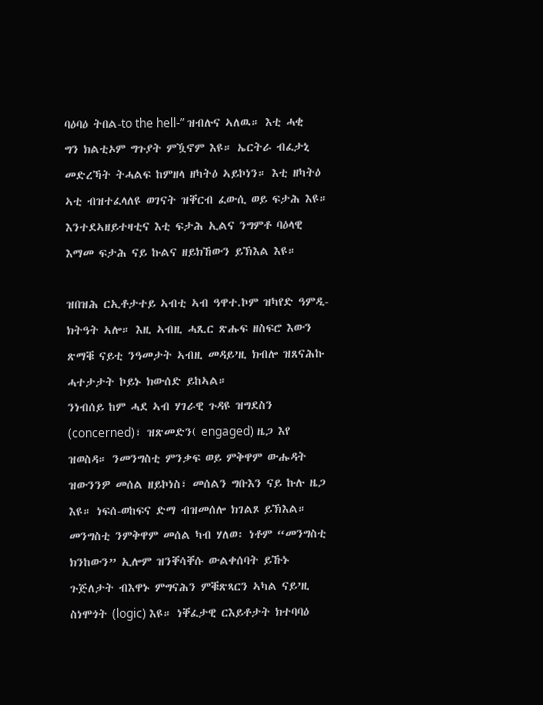ባዕባዕ ትበል-to the hell-” ዝብሉና ኣለዉ። እቲ ሓቂ ግን ክልቲኦም ግጉያት ምዃኖም እዩ። ኤርትራ ብፈታኒ መድረኻት ትሓልፍ ከምዘላ ዘካትዕ ኣይኮነን። እቲ ዘካትዕ ኣቲ ብዝተፈላለዩ ወገናት ዝቐርብ ፈውሲ ወይ ፍታሕ እዩ። እንተደኣዘይተዛቲና እቲ ፍታሕ ኢልና ንግምቶ ባዕላዊ እማመ ፍታሕ ናይ ኩልና ዘይክኸውን ይኽእል እዩ።

ዝበዝሕ ርኢቶታተይ ኣብቲ ኣብ ዓዋተ.ኮም ዝካየድ ዓምዲ-ክትዓት ኣሎ። እዚ ኣብዚ ሓጺር ጽሑፍ ዘስፍሮ እውን ጽማቑ ናይቲ ንዓመታት ኣብዚ መዳይ’ዚ ክብሎ ዝጸናሕኩ ሓተታታት ኮይኑ ክውሰድ ይከኣል።
ንነብሰይ ከም ሓደ ኣብ ሃገራዊ ጉዳዩ ዝግደስን (concerned)፣ ዝጽመድን( engaged) ዜጋ እየ ዝወስዳ። ንመንግስቲ ምንቃፍ ወይ ምቅዋም ውሑዳት ዝውንንዎ መሰል ዘይኮነስ፣ መሰልን ግቡእን ናይ ኩሉ ዜጋ እዩ። ነፍሰ-ወከፍና ድማ ብዝመሰሎ ክገልጾ ይኽእል። መንግስቲ ንምቅዋም መሰል ካብ ሃለወ፡ ነቶም “መንግስቲ ክንከውን” ኢሎም ዝንቐሳቐሱ ውልቀሰባት ይኹኑ ጉጅለታት ብእዋኑ ምግናሕን ምቑጽጻርን ኣካል ናይ’ዚ ስነሞጎት (logic) እዩ። ነቐፈታዊ ርእይቶታት ክተባባዕ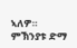ኣለዎ። ምኽንያቱ ድማ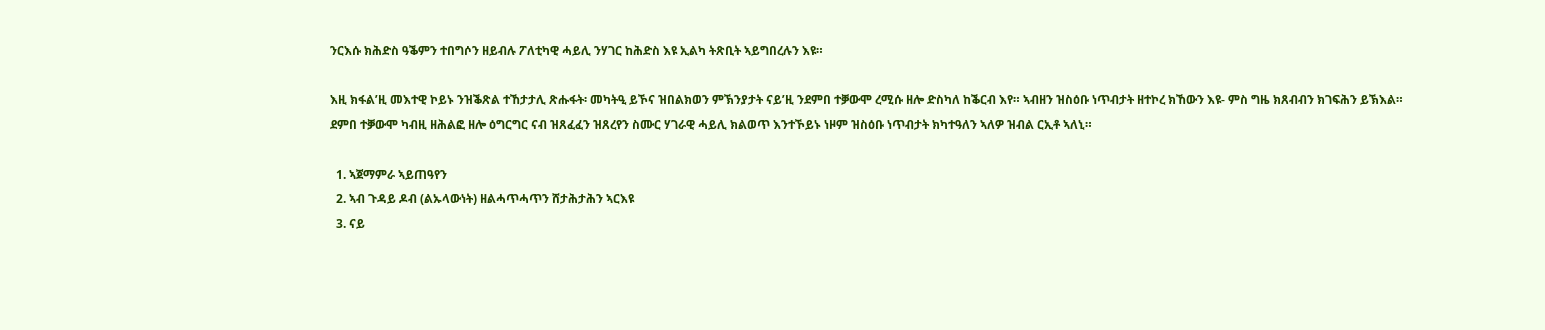ንርእሱ ክሕድስ ዓቕምን ተበግሶን ዘይብሉ ፖለቲካዊ ሓይሊ ንሃገር ከሕድስ እዩ ኢልካ ትጽቢት ኣይግበረሉን እዩ።

እዚ ክፋል’ዚ መእተዊ ኮይኑ ንዝቕጽል ተኸታታሊ ጽሑፋት፡ መካትዒ ይኾና ዝበልክወን ምኽንያታት ናይ’ዚ ንደምበ ተቓውሞ ረሚሱ ዘሎ ድስካለ ከቕርብ እየ። ኣብዘን ዝስዕቡ ነጥብታት ዘተኮረ ክኸውን እዩ- ምስ ግዜ ክጸብብን ክገፍሕን ይኽእል።
ደምበ ተቓውሞ ካብዚ ዘሕልፎ ዘሎ ዕግርግር ናብ ዝጸፈፈን ዝጸረየን ስሙር ሃገራዊ ሓይሊ ክልወጥ እንተኾይኑ ነዞም ዝስዕቡ ነጥብታት ክካተዓለን ኣለዎ ዝብል ርኢቶ ኣለኒ።

  1. ኣጀማምራ ኣይጠዓየን
  2. ኣብ ጉዳይ ዶብ (ልኡላውነት) ዘልሓጥሓጥን ሸታሕታሕን ኣርእዩ
  3. ናይ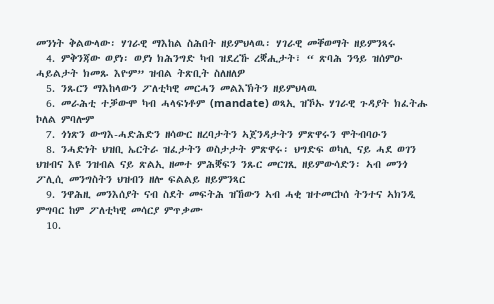መንነት ቅልውላው፡ ሃገራዊ ማእከል ስሕበት ዘይምህላዉ፡ ሃገራዊ መቐወማት ዘይምንጻሩ
  4. ምቅንጃው ወያነ፡ ወያነ ክሕንግድ ካብ ዝደረኹ ረቛሒታት፣ “ ጽባሕ ንዓይ ዝሰምዑ ሓይልታት ክመጹ እዮም” ዝብል ትጽቢት ስለዘለዎ
  5. ንጹርን ማእከላውን ፖለቲካዊ መርሓን መልእኽትን ዘይምህላዉ
  6. መራሕቲ ተቓውሞ ካብ ሓላፍነቶም (mandate) ወጻኢ ዝኾኡ ሃገራዊ ጉዳያት ክፈትሑ ኮለል ምባሎም
  7. ጎነጽን ውግእ-ሓድሕድን ዘሳውር ዘረባታትን ኣጀንዳታትን ምጽዋሩን ሞትብባዑን
  8. ንሓድነት ህዝቢ ኤርትራ ዝፈታትን ወስታታት ምጽዋሩ፡ ህግድፍ ወካሊ ናይ ሓደ ወገን ህዝብና እዩ ንዝብል ናይ ጽልኢ ዘመተ ምሕቛፍን ንጹር መርገጺ ዘይምውሳድን፡ ኣብ መንጎ ፖሊሲ መንግስትን ህዝብን ዘሎ ፍልልይ ዘይምንጻር
  9. ንዋሕዚ መንእሰያት ናብ ስደት መፍትሕ ዝኸውን ኣብ ሓቂ ዝተመርኮሰ ትንተና ኣክንዲ ምግባር ከም ፖለቲካዊ መሳርያ ምጥቃሙ
  10.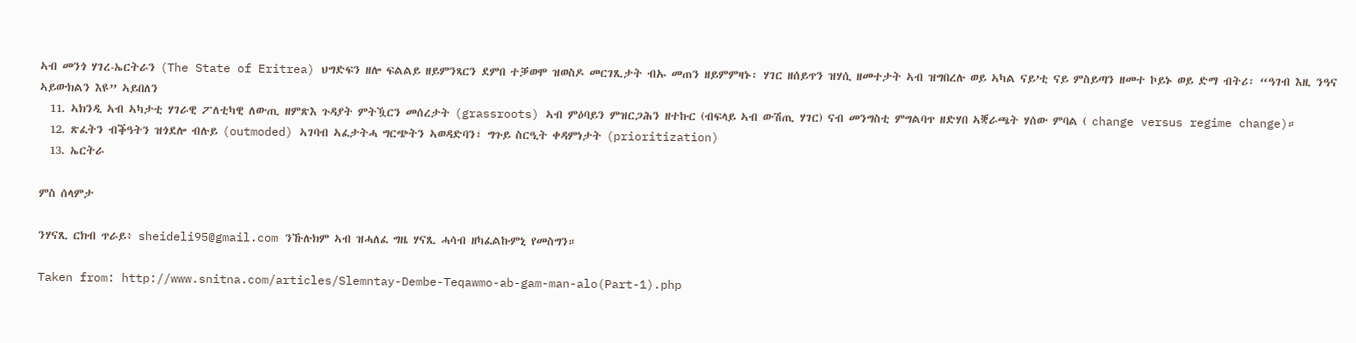ኣብ መንጎ ሃገረ-ኤርትራን (The State of Eritrea) ህግድፍን ዘሎ ፍልልይ ዘይምንጻርን ደምበ ተቓወሞ ዝወስዶ መርገጺታት ብኡ መጠን ዘይምምዛኑ፡ ሃገር ዘሰይጥን ዝሃሲ ዘመተታት ኣብ ዝግበረሉ ወይ ኣካል ናይ’ቲ ናይ ምስይጣን ዘመተ ኮይኑ ወይ ድማ ብትሪ፡ “ዓገብ እዚ ንዓና ኣይውክልን እዩ” ኣይበለን
  11. ኣክንዲ ኣብ ኣካታቲ ሃገራዊ ፖለቲካዊ ለውጢ ዘምጽእ ጉዳያት ምትዃርን መሰረታት (grassroots) ኣብ ምዕባይን ምዝርጋሕን ዘተኩር (ብፍላይ ኣብ ውሽጢ ሃገር) ናብ መንግስቲ ምግልባጥ ዘድሃበ ኣቛራጫት ሃሰው ምባል ( change versus regime change)።
  12. ጽፈትን ብቕዓትን ዝጎደሎ ብሉይ (outmoded) ኣገባብ ኣፈታትሓ ግርጭትን ኣወዳድባን፣ ግጉይ ስርዒት ቀዳምነታት (prioritization)
  13. ኤርትራ

ምስ ሰላምታ

ንሃናጺ ርክብ ጥራይ፥ sheideli95@gmail.com ንኹሉክም ኣብ ዝሓለፈ ግዜ ሃናጺ ሓሳብ ዘካፈልኩምኒ የመስግን።

Taken from: http://www.snitna.com/articles/Slemntay-Dembe-Teqawmo-ab-gam-man-alo(Part-1).php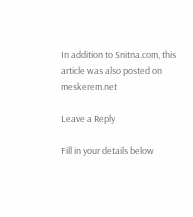In addition to Snitna.com, this article was also posted on meskerem.net

Leave a Reply

Fill in your details below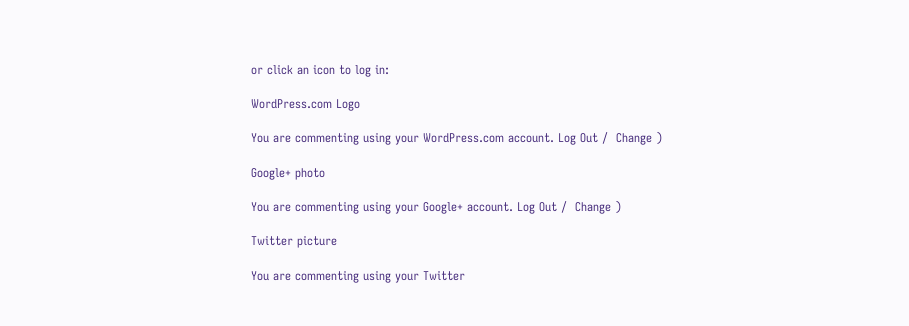or click an icon to log in:

WordPress.com Logo

You are commenting using your WordPress.com account. Log Out /  Change )

Google+ photo

You are commenting using your Google+ account. Log Out /  Change )

Twitter picture

You are commenting using your Twitter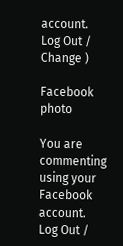account. Log Out /  Change )

Facebook photo

You are commenting using your Facebook account. Log Out /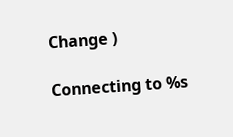Change )

Connecting to %s